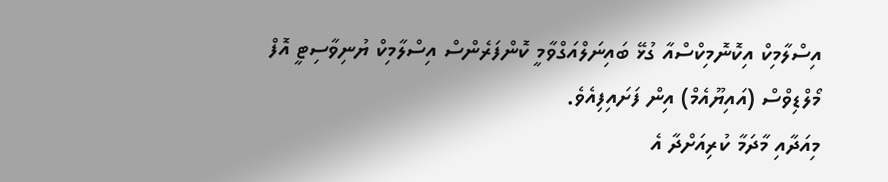އިސްލާމިކް އިކޮނޮމިކްސްއާ ގުޅޭ ބައިނަލްއަގްވާމީ ކޮންފަރެންސް އިސްލާމިކް ޔުނިވާސިޓީ އޮފް މޯލްޑިވްސް (އައިޔޫއެމް) އިން ފަށައިފިއެވެ.
މިއަދާއި މާދަމާ ކުރިއަށްދާ އެ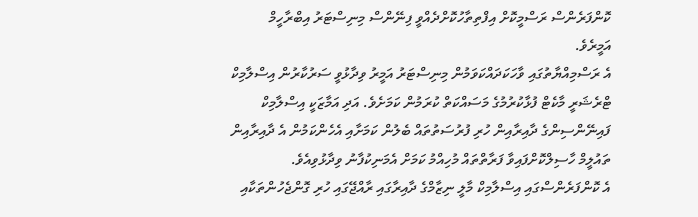ކޮންފަރެންސް ރަސްމީކޮށް އިފްތިތާހުކޮށްދެއްވީ ފިނޭންސް މިނިސްޓަރު އިބްރާހީމް އަމީރެވެ.
އެ ރަސްމިއްޔާތުގައި ވާހަކަދައްކަވަމުން މިނިސްޓަރު އަމީރު ވިދާޅުވީ ސަރުކާރުން އިސްލާމިކް ޓްރެޝަރީ މާކެޓް ފުޅާކުރުމުގެ މަސައްކަތް ކުރަމުން ކަމަށެވެ. އަދި އަމާޒަކީ އިސްލާމިކް ފައިނޭންސިންގެ ދާއިރާއިން ހުރި ފުރުސަތުތައް ބެލުން ކަމަށާއި އެހެންކަމުން އެ ދާއިރާއިން ތައުލީމް ހާސިލްކޮށްފައިވާ ފަރާތްތައް މުހިއްމު ކަމަށް އެމަނިކުފާނު ވިދާޅުވިއެވެ.
އެ ކޮންފަރެންސްގައި އިސްލާމިކް މާލީ ނިޒާމްގެ ދާއިރާގައި ރާއްޖޭގައި ހުރި ގޮންޖެހުންތަކާއި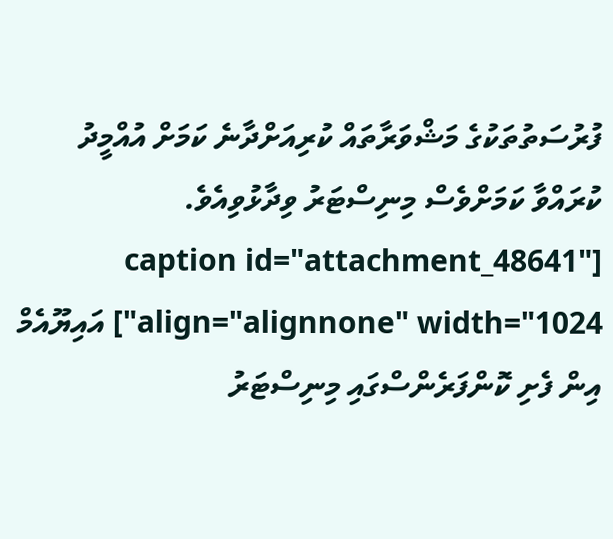ފުރުސަތުތަކުގެ މަޝްވަރާތައް ކުރިއަށްދާނެ ކަމަށް އުއްމީދު ކުރައްވާ ކަމަށްވެސް މިނިސްޓަރު ވިދާޅުވިއެވެ.
[caption id="attachment_48641" align="alignnone" width="1024"] އައިޔޫއެމް އިން ފެށި ކޮންފަރެންސްގައި މިނިސްޓަރު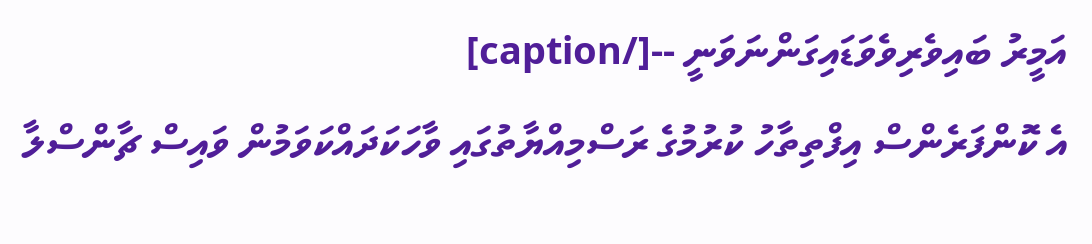އަމީރު ބައިވެރިވެވަޑައިގަންނަވަނީ --[/caption]
އެ ކޮންފަރެންސް އިފްތިތާހު ކުރުމުގެ ރަސްމިއްޔާތުގައި ވާހަކަދައްކަވަމުން ވައިސް ޗާންސްލާ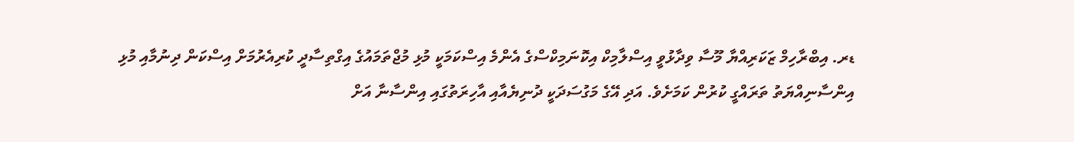ޑރ. އިބްރާހިމް ޒަކަރިއްޔާ މޫސާ ވިދާޅުވީ އިސްލާމިކް އިކޮނަމިކްސްގެ އެންމެ އިސްކަމަކީ މުޅި މުޖްތަމައުގެ އިގްތިސާދީ ކުރިއެރުމަށް އިސްކަން ދިނުމާއި މުޅި އިންސާނިއްޔަތު ތަރައްގީ ކުރުން ކަމަށެވެ. އަދި އޭގެ މަގުސަދަކީ ދުނިޔެއާއި އާހިރަތުގައި އިންސާނާ އަށް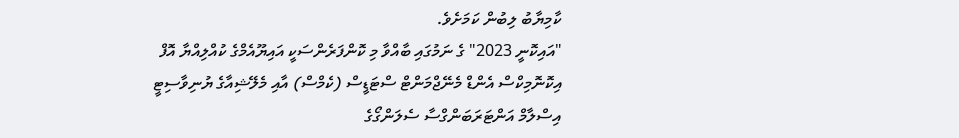ކާމިޔާބު ލިބުން ކަމަށެވެ.
"އައިކޮނީ 2023" ގެ ނަމުގައި ބާއްވާ މި ކޮންފަރެންސަކީ އައިޔޫއެމްގެ ކުއްލިއްޔާ އޮފް އިކޮނޮމިކްސް އެންޑް މެނޭޖްމަންޓް ސްޓަޑީސް (ކެމްސް) އާއި މެލޭޝިއާގެ ޔުނިވާސިޓީ އިސްލާމް އަންޓަރަބަންގްސާ ސެލަންގޯގެ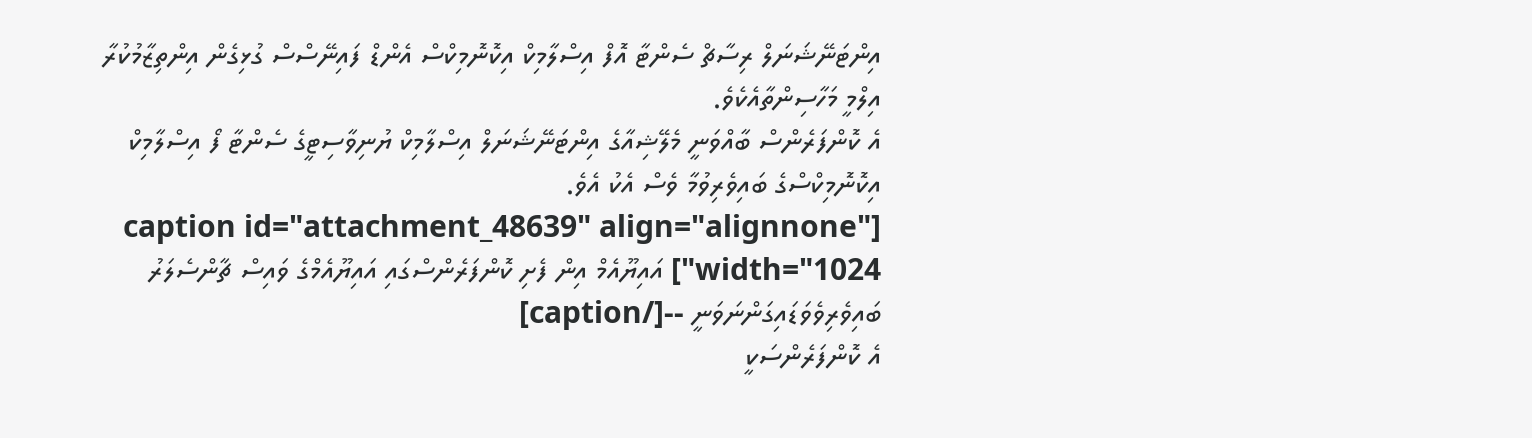އިންޓަނޭޝަނަލް ރިސާޗް ސެންޓާ އޮފް އިސްލާމިކް އިކޮނޮމިކްސް އެންޑް ފައިނޭސްސް ގުޅިގެން އިންތިޒާމުކުރާ އިލްމީ މަހާސިންތާއެކެވެ.
އެ ކޮންފަރެންސް ބާއްވަނީ މެލޭޝިއާގެ އިންޓަނޭޝަނަލް އިސްލާމިކް ޔުނިވާސިޓީގެ ސެންޓާ ފޯ އިސްލާމިކް އިކޮނޮމިކްސްގެ ބައިވެރިވުމާ ވެސް އެކު އެވެ.
[caption id="attachment_48639" align="alignnone" width="1024"] އައިޔޫއެމް އިން ފެށި ކޮންފަރެންސްގައި އައިޔޫއެމްގެ ވައިސް ޗާންސެލަރު ބައިވެރިވެވަޑައިގަންނަވަނީ --[/caption]
އެ ކޮންފަރެންސަކީ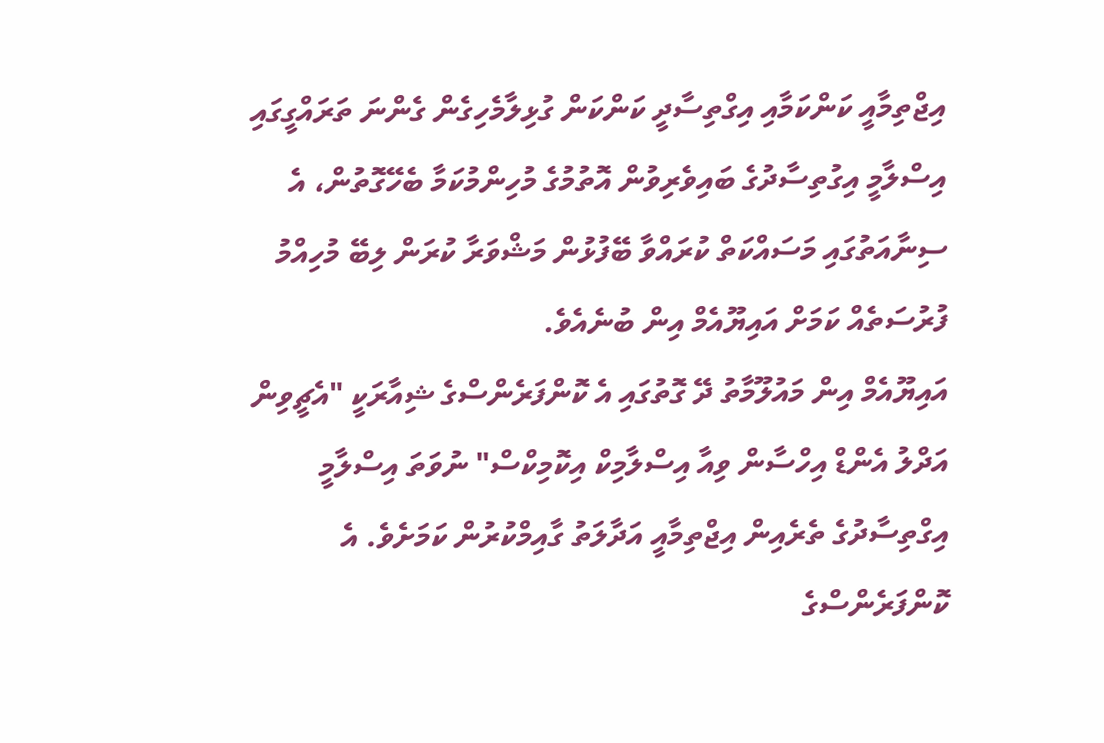އިޖްތިމާއީ ކަންކަމާއި އިގްތިސާދީ ކަންކަން ގުޅިލާމެހިގެން ގެންނަ ތަރައްގީގައި އިސްލާމީ އިގުތިސާދުގެ ބައިވެރިވުން އޮތުމުގެ މުހިންމުކަމާ ބެހޭގޮތުން، އެ ސިނާއަތުގައި މަސައްކަތް ކުރައްވާ ބޭފުޅުން މަޝްވަރާ ކުރަން ލިބޭ މުހިއްމު ފުރުސަތެއް ކަމަށް އައިޔޫއެމް އިން ބުނެއެވެ.
އައިޔޫއެމް އިން މައުލޫމާތު ދޭ ގޮތުގައި އެ ކޮންފަރެންސްގެ ޝިއާރަކީ "އެޗީވިން އަދްލު އެންޑް އިހްސާން ވިއާ އިސްލާމިކް އިކޮމިކްސް" ނުވަތަ އިސްލާމީ އިގްތިސާދުގެ ތެރެއިން އިޖްތިމާއީ އަދާލަތު ގާއިމްކުރުން ކަމަށެވެ. އެ ކޮންފަރެންސްގެ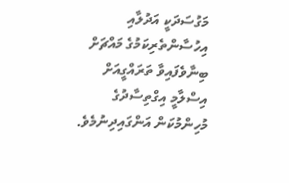މަގުސަދަކީ އަދުލާއި އިހުސާންތެރިކަމުގެ މައްޗަށް ބިނާވެފައިވާ ތަރައްގީއަށް އިސްލާމީ އިގްތިސާދުގެ މުހިންމުކަން އަންގައިދިނުމެވެ.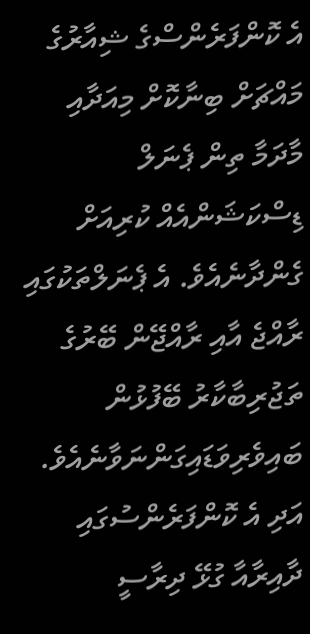އެ ކޮންފަރެންސްގެ ޝިއާރުގެ މައްޗަށް ބިނާކޮށް މިއަދާއި މާދަމާ ތިން ޕެނަލް ޑިސްކަޝަންއެއް ކުރިއަށް ގެންދާނެއެވެ. އެ ޕެނަލްތަކުގައި ރާއްޖެ އާއި ރާއްޖޭން ބޭރުގެ ތަޖުރިބާކާރު ބޭފުޅުން ބައިވެރިވަޑައިގަންނަވާނެއެވެ. އަދި އެ ކޮންފަރެންސުގައި ދާއިރާއާ ގުޅޭ ދިރާސީ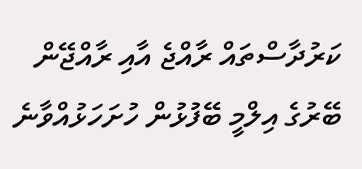ކަރުދާސްތައް ރާއްޖެ އާއި ރާއްޖޭން ބޭރުގެ އިލްމީ ބޭފުޅުން ހުށަހަޅުއްވާނެ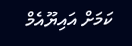ކަމަށް އައިޔޫއެމް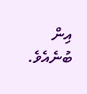އިން ބުނެއެވެ.